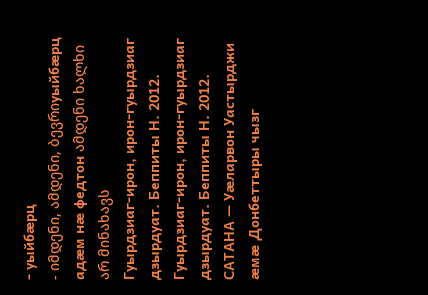- уыйбӕрц
- იმდენი, ამდენი, ბევრიуыйбӕрц адӕм нӕ федтон ამდენი ხალხი არ მინახავს
Гуырдзиаг-ирон, ирон-гуырдзиаг дзырдуат. Беппиты Н. 2012.
Гуырдзиаг-ирон, ирон-гуырдзиаг дзырдуат. Беппиты Н. 2012.
САТАНА — Уæларвон Уастырджи æмæ Донбеттыры чызг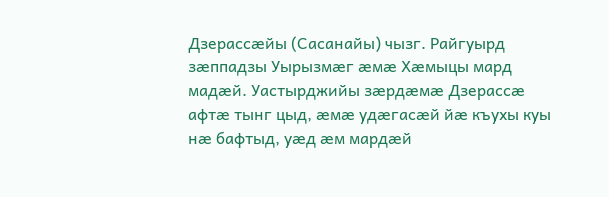Дзерассæйы (Сасанайы) чызг. Райгуырд зæппадзы Уырызмæг æмæ Хæмыцы мард мадæй. Уастырджийы зæрдæмæ Дзерассæ афтæ тынг цыд, æмæ удæгасæй йæ къухы куы нæ бафтыд, уæд æм мардæй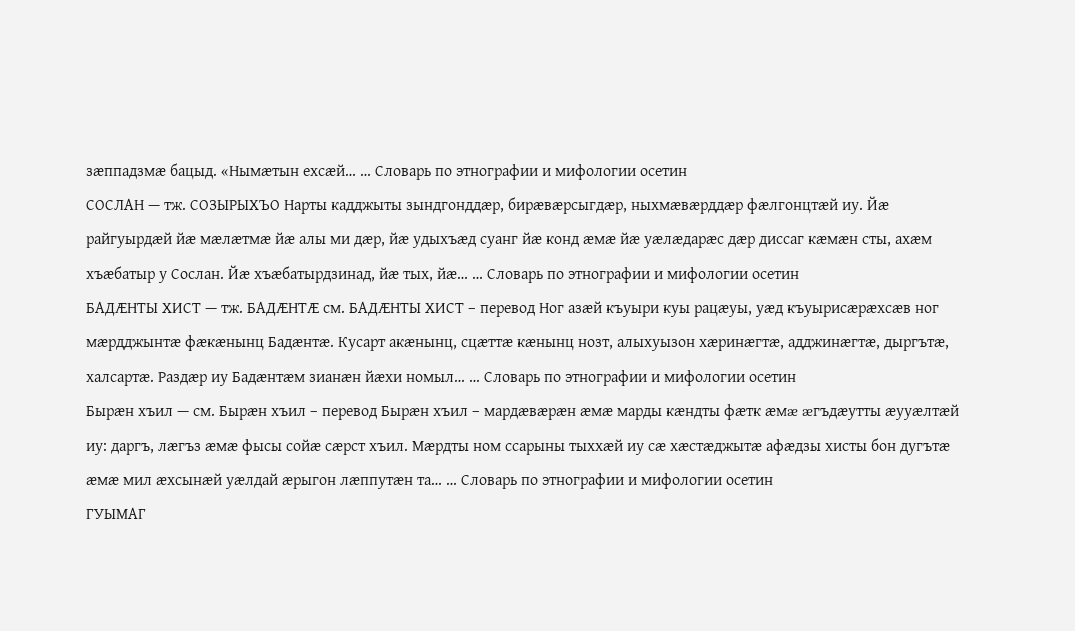зæппадзмæ бацыд. «Нымæтын ехсæй… … Словарь по этнографии и мифологии осетин
СОСЛАН — тж. СОЗЫРЫХЪО Нарты кадджыты зындгонддæр, бирæвæрсыгдæр, ныхмæвæрддæр фæлгонцтæй иу. Йæ райгуырдæй йæ мæлæтмæ йæ алы ми дæр, йæ удыхъæд суанг йæ конд æмæ йæ уæлæдарæс дæр диссаг кæмæн сты, ахæм хъæбатыр у Сослан. Йæ хъæбатырдзинад, йæ тых, йæ… … Словарь по этнографии и мифологии осетин
БАДÆНТЫ ХИСТ — тж. БАДÆНТÆ см. БАДÆНТЫ ХИСТ – перевод Ног азæй къуыри куы рацæуы, уæд къуырисæрæхсæв ног мæрдджынтæ фæкæнынц Бадæнтæ. Кусарт акæнынц, сцæттæ кæнынц нозт, алыхуызон хæринæгтæ, адджинæгтæ, дыргътæ, халсартæ. Раздæр иу Бадæнтæм зианæн йæхи номыл… … Словарь по этнографии и мифологии осетин
Бырæн хъил — см. Бырæн хъил – перевод Бырæн хъил – мардæвæрæн æмæ марды кæндты фæтк æмæ æгъдæутты æууæлтæй иу: даргъ, лæгъз æмæ фысы сойæ сæрст хъил. Мæрдты ном ссарыны тыххæй иу сæ хæстæджытæ афæдзы хисты бон дугътæ æмæ мил æхсынæй уæлдай æрыгон лæппутæн та… … Словарь по этнографии и мифологии осетин
ГУЫМАГ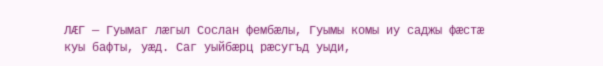ЛÆГ — Гуымаг лæгыл Сослан фембæлы, Гуымы комы иу саджы фæстæ куы бафты, уæд. Саг уыйбæрц рæсугъд уыди,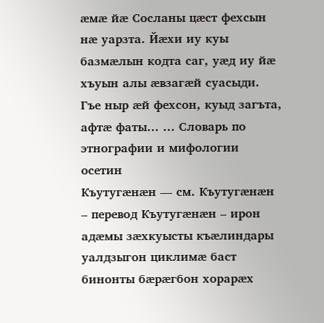æмæ йæ Сосланы цæст фехсын нæ уарзта. Йæхи иу куы базмæлын кодта саг, уæд иу йæ хъуын алы æвзагæй суасыди. Гъе ныр æй фехсон, куыд загъта, афтæ фаты… … Словарь по этнографии и мифологии осетин
Къутугæнæн — см. Къутугæнæн – перевод Къутугæнæн – ирон адæмы зæхкуысты къæлиндары уалдзыгон циклимæ баст бинонты бæрæгбон хорарæх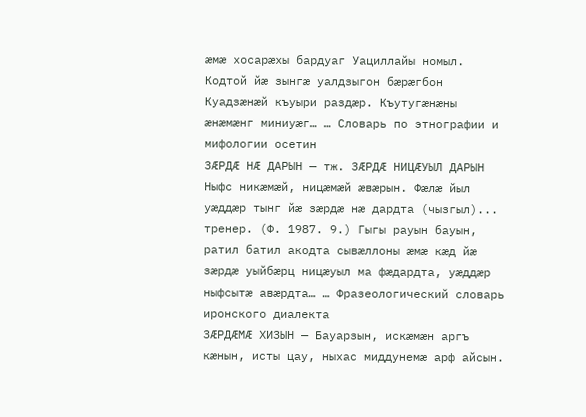æмæ хосарæхы бардуаг Уациллайы номыл. Кодтой йæ зынгæ уалдзыгон бæрæгбон Куадзæнæй къуыри раздæр. Къутугæнæны æнæмæнг миниуæг… … Словарь по этнографии и мифологии осетин
ЗÆРДÆ НÆ ДАРЫН — тж. ЗÆРДÆ НИЦÆУЫЛ ДАРЫН Ныфс никæмæй, ницæмæй æвæрын. Фæлæ йыл уæддæр тынг йæ зæрдæ нæ дардта (чызгыл)... тренер. (Ф. 1987. 9.) Гыгы рауын бауын, ратил батил акодта сывæллоны æмæ кæд йæ зæрдæ уыйбæрц ницæуыл ма фæдардта, уæддæр ныфсытæ авæрдта… … Фразеологический словарь иронского диалекта
ЗÆРДÆМÆ ХИЗЫН — Бауарзын, искæмæн аргъ кæнын, исты цау, ныхас миддунемæ арф айсын.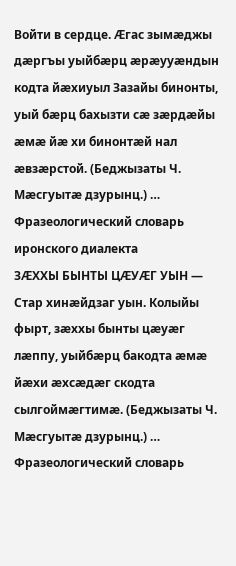Войти в сердце. Æгас зымæджы дæргъы уыйбæрц æрæууæндын кодта йæхиуыл Зазайы бинонты, уый бæрц бахызти сæ зæрдæйы æмæ йæ хи бинонтæй нал æвзæрстой. (Беджызаты Ч. Мæсгуытæ дзурынц.) … Фразеологический словарь иронского диалекта
ЗÆХХЫ БЫНТЫ ЦÆУÆГ УЫН — Стар хинæйдзаг уын. Колыйы фырт, зæххы бынты цæуæг лæппу, уыйбæрц бакодта æмæ йæхи æхсæдæг скодта сылгоймæгтимæ. (Беджызаты Ч. Мæсгуытæ дзурынц.) … Фразеологический словарь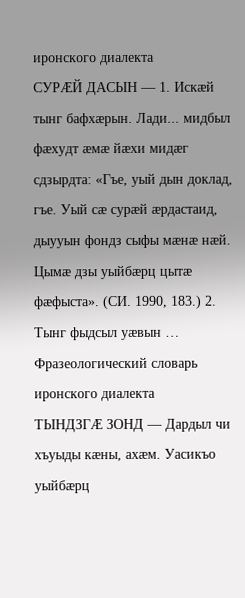иронского диалекта
СУРÆЙ ДАСЫН — 1. Искæй тынг бафхæрын. Лади... мидбыл фæхудт æмæ йæхи мидæг сдзырдта: «Гъе, уый дын доклад, гъе. Уый сæ сурæй æрдастаид, дыууын фондз сыфы мæнæ нæй. Цымæ дзы уыйбæрц цытæ фæфыста». (СИ. 1990, 183.) 2. Тынг фыдсыл уæвын … Фразеологический словарь иронского диалекта
ТЫНДЗГÆ ЗОНД — Дардыл чи хъуыды кæны, ахæм. Уасикъо уыйбæрц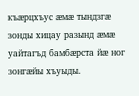къæрцхъус æмæ тындзгæ зонды хицау разынд æмæ уайтагъд бамбæрста йæ ног зонгæйы хъуыды.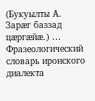(Букуылты А. Зарæг баззад цæргæйæ.) … Фразеологический словарь иронского диалекта